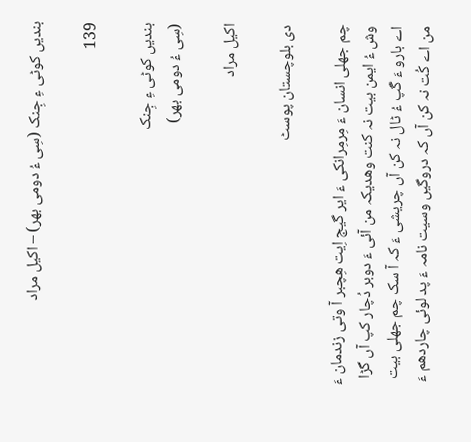بندیں کوٹی ءِ جِنک (سِی ءُ دومی بھر) – اکیل مراد

139

بندیں کوٹی ءِ جِنک
(سِی ءُ دومی بھر)

اکیل مراد

دی بلوچستان پوسٹ

چم جھلی انسان ءَ مِرمِرانکی ءَ ایر گیج اِیت ھِچبر آ وتی زندمان ءَ وش ءُ ایمن بیت نہ کنت وھدیکہ من آئی ءَ دوبر دُچار کپ آں گڑا اے بارو ءَ گَپ ءُ ٹال نہ کن آں چریشی ءَ کہ آ سک چم جھلی بیت من اے کُت نہ کن آں کہ دروگیں وسیت نامہ ءَ پد لوئی چاردھم ءَ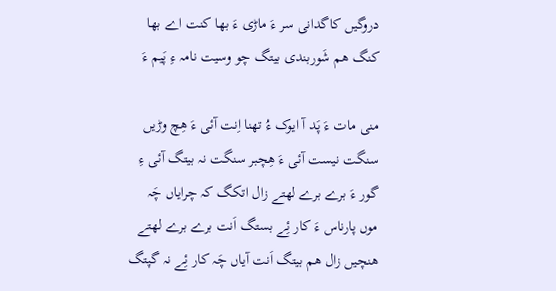دروگیں کاگدانی سر ءَ ماڑی ءَ بھا کنت اے بھا کنگ ھم شَوربندی بیتگ چو وسیت نامہ ءِ پَیم ءَ

منی مات ءَ پَد آ ایوک ءُ تھنا اِنت آئی ءَ ھِچ وڑیں سنگت نیست آئی ءَ ھِچبر سنگت نہ بیتگ آئی ءِ گور ءَ برے برے لھتے زال اتکگ کہ چرایاں چَہ موں پارناس ءَ کار ئِے بستگ اَنت برے برے لھتے ھنچیں زال ھم بیتگ اَنت آیاں چَہ کار ئِے نہ گپتگ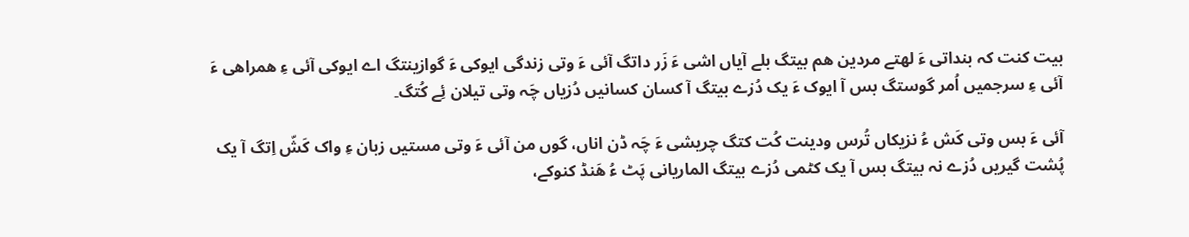بیت کنت کہ بنداتی ءَ لھتے مردین ھم بیتگ بلے آیاں اشی ءَ زَر داتگ آئی ءَ وتی زندگی ایوکی ءَ گوازینتگ اے ایوکی آئی ءِ ھمراھی ءَ آئی ءِ سرجمیں اُمر گوستگ بس آ ایوک ءَ یک دُزے بیتگ آ کسان کسانیں دُزیاں چَہ وتی تیلان ئِے کُتگ۔

آئی ءَ بس وتی کَش ءُ نزیکاں تُرس ودینت کُت کتگ چریشی ءَ چَہ ڈن اناں، گوں من آئی ءَ وتی مستیں زبان ءِ واک کَشّ اِتگ آ یک پُشت گیریں دُزے نہ بیتگ بس آ یک کٹمی دُزے بیتگ الماریانی پَٹ ءُ ھَنڈ کنوکے،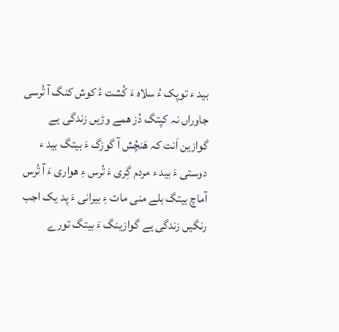بید ء توپک ءُ سلاہ ءَ کُشت ءُ کوش کنگ آ تُرسی جاوراں نہ کپتگ دُز ھمے وڑیں زندگی یے گوازین اَنت کہ ھَنچُش آ گوزگ ءَ بیتگ بید ء دوستی ءَ بید ء مردم گِری ءَ تُرس ءِ ھواری ءَ آ تُرس آماچ بیتگ بلے منی مات ءِ بیرانی ءَ پد یک اجب رنگیں زندگی یے گوازینگ ءَ بیتگ تورے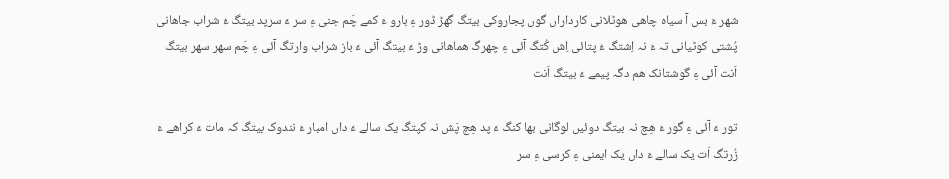شھر ءَ بس آ سیاہ چاھی ھوٹلانی کارداراں گوں پجاروکی بیتگ گھڑ ڈور ءِ بارو ءَ کمے چَم جنی ءِ سر ءَ سرپد بیتگ ءُ شراب جاھانی پُشتی کوٹیانی تہ ءَ نہ اِشتگ ءُ پتائی اِش کُتگ آئی ءِ چھرگ ھماھانی وڑ ءَ بیتگ آئی ءَ باز شراب وارتگ آئی ءِ چَم سھر سھر بیتگ اَنت آئی ءِ گوشتانک ھم دگہ پیمے ءَ بیتگ اَنت

تور ءَ آئی ءِ گور ءَ ھِچ نہ بیتگ دوئیں لوگانی بھا کنگ ءَ پد ھِچ پَش نہ کپتگ یک سالے ءَ داں امبار ءَ نندوک بیتگ کہ مات ءَ کراھے ءَ زُرتگ اَت یک سالے ءَ داں یک ایمنی ءِ کرسی ءِ سر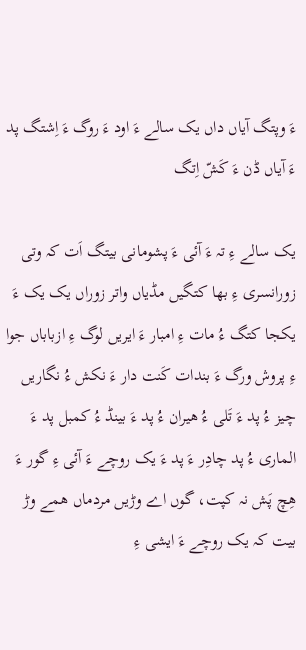ءَ وپتگ آیاں داں یک سالے ءَ اود ءَ روگ ءَ اِشتگ پد ءَ آیاں ڈن ءَ کَشّ اِتگ

یک سالے ءِ تہ ءَ آئی ءَ پشومانی بیتگ اَت کہ وتی زورانسری ءِ بھا کتگیں مڈیاں واتر زوراں یک یک ءَ یکجا کتگ ءُ مات ءِ امبار ءَ ایریں لوگ ءِ ازباباں جوا ءِ پروش ورگ ءَ بندات کَنت دار ءَ نکش ءُ نگاریں چیز ءُ پد ءَ تَلی ءُ ھیران ءُ پد ءَ بینڈ ءُ کمبل پد ءَ الماری ءُ پد چادِر ءَ پد ءَ یک روچے ءَ آئی ءِ گور ءَ ھِچ پَش نہ کپت، گوں اے وڑیں مردماں ھمے وڑ بیت کہ یک روچے ءَ ایشی ءِ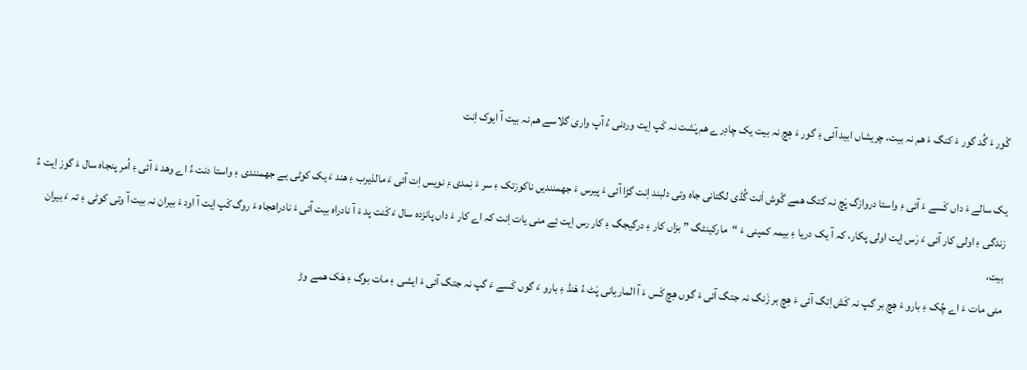گْور ءَ گُد گور ءَ کنگ ءَ ھم نہ بیت، چریشاں ابید آئی ءِ گور ءَ ھِچ نہ بیت یک چادِرے ھم پَشت نہ کَپ اِیت وردنی ءُ آپ واری گلاسے ھم نہ بیت آ ایوک اِنت

یک سالے ءَ داں کَسے ءَ آئی ءِ واستا دروازگ پَچ نہ کتگ ھمے گْوش اَنت گُڈی لگتانی جاہ وتی دلبند اِنت گڑا آئی ءَ پیرس ءَ جھمنندیں ناکوزتک ءِ سر ءَ نِمدی ءِ نویس اِت آئی ءَ مالذیرب ءِ ھند ءَ یک کوٹی یے جھمنندی ءِ واستا دنت ءُ اے وھد ءَ آئی ءِ اُمر پنجاہ سال ءَ گوز اِیت ءُ زندگی ءِ اولی کار آئی ءَ رَس اِیت اولی پکار، کہ آ یک دریا ءِ بیمہ کمپنی ءَ “مارکینٹگ ” بزاں کار ءِ درگیجگ ءِ کار رس اِیت ئِے منی یات اِنت کہ اے کار ءَ داں پانزدہ سال ءَ کَنت پد ءَ آ نادراہ بیت آئی ءَ نادراھجاہ ءَ روگ کَپ اِیت آ اود ءَ بیران نہ بیت آ وتی کوٹی ءِ تہ ءَ بیران بیت،
منی مات ءَ اے چُک ءِ بارو ءَ ھِچ بر گپ نہ کَش اِتگ آئی ءَ ھِچ بر زَنگ نہ جتگ آئی ءَ گوں ھِچ کَس ءَ آ الماریانی پَٹ ءُ ھَنڈ ءِ بارو ءَ گوں کَسے ءَ گپ نہ جتگ آئی ءَ ایشی ءِ مات بوگ ءِ ھَک ھمے وڑ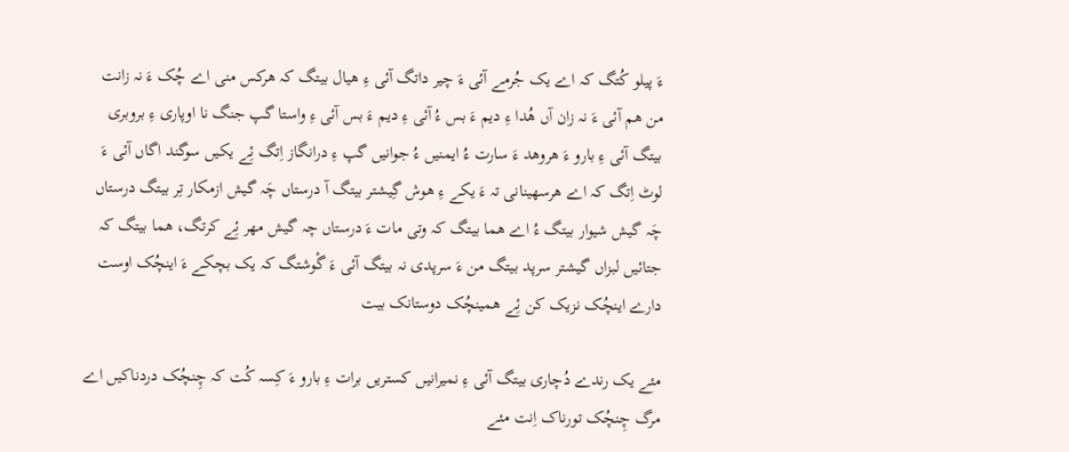ءَ پیلو کُتگ کہ اے یک جُرمے آئی ءَ چیر داتگ آئی ءِ ھیال بیتگ کہ ھرکس منی اے چُک ءَ نہ زانت من ھم آئی ءَ نہ زان آں ھُدا ءِ دیم ءَ بس ءُ آئی ءِ دیم ءَ بس آئی ءِ واستا گپ جنگ نا اوپاری ءِ بروبری بیتگ آئی ءِ بارو ءَ ھروھد ءَ سارت ءُ ایمنیں ءُ جوانیں گپ ءِ درانگاز اِتگ ئِے یکیں سوگند اگاں آئی ءَ لوٹ اِتگ کہ اے ھرسھینانی تہ ءَ یکے ءِ ھوش گِیشتر بیتگ آ درستاں چَہ گیش ازمکار تِر بیتگ درستاں چَہ گیش شیوار بیتگ ءُ اے ھما بیتگ کہ وتی مات ءَ درستاں چہ گیش مھر ئِے کرتگ، ھما بیتگ کہ جتائیں لبزاں گیشتر سرپد بیتگ من ءَ سرپدی نہ بیتگ آئی ءَ گْوشتگ کہ یک بچکے ءَ اینچُک اوست دارے اینچُک نزیک کن ئِے ھمینچُک دوستانک بیت

مئے یک رندے دُچاری بیتگ آئی ءِ نمیرانیں کستریں برات ءِ بارو ءَ کِسہ کُت کہ چِنچُک دردناکیں اے مرگ چِنچُک تورناک اِنت مئے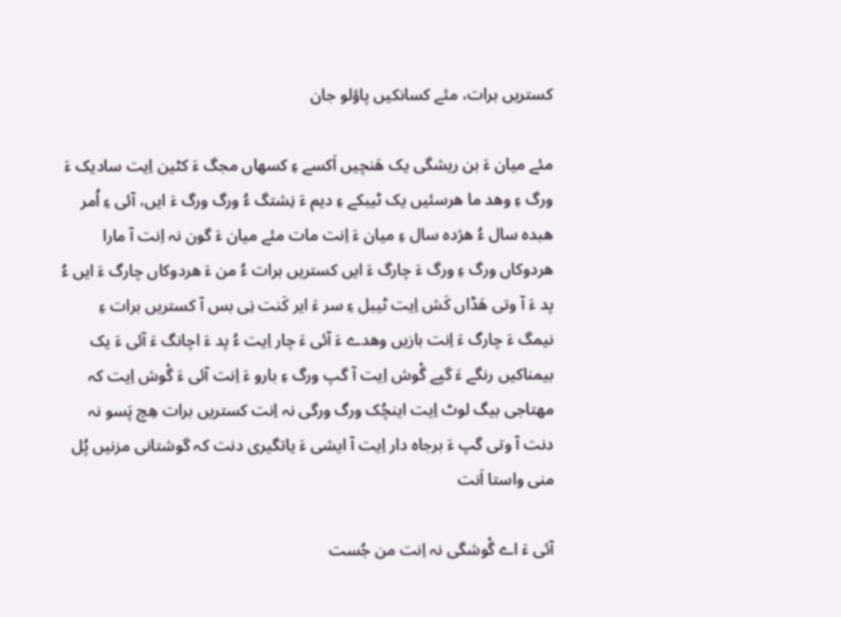کستریں برات، مئے کسانکیں پاؤلو جان

مئے میان ءَ بن ریشگی یک ھَنچیں اَکسے ءِ کسھاں مجگ ءَ کٹین اِیت سادیک ءَ ورگ ءِ وھد ما ھرسئیں یک ٹیبکے ءِ دیم ءَ نِشتگ ءُ ورگ ورگ ءَ ایں، آئی ءِ اُمر ھبدہ سال ءُ ھژدہ سال ءِ میان ءَ اِنت مات مئے میان ءَ گون نہ اِنت آ مارا ھردوکاں ورگ ءِ ورگ ءَ چارگ ءَ ایں کستریں برات ءُ من ءَ ھردوکاں چارگ ءَ ایں ءُ پد ءَ آ وتی ھَڈاں کَش اِیت ٹیبل ءِ سر ءَ ایر کَنت نِی بس آ کستریں برات ءِ نیمگ ءَ چارگ ءَ اِنت بازیں وھدے ءَ آئی ءَ چار اِیت ءُ پد ءَ اچانگ ءَ آئی ءَ یک بیمناکیں رنگے ءَ گپے گْوش اِیت آ گپ ورگ ءِ بارو ءَ اِنت آئی ءَ گْوش اِیت کہ مھتاجی بیگ لوٹ اِیت اینچُک ورگ ورگی نہ اِنت کستریں برات ھِچ پَسو نہ دنت آ وتی گپ ءَ برجاہ دار اِیت آ ایشی ءَ یاتگیری دنت کہ گوشتانی مزنیں پُل منی واستا اَنت

آئی ءَ اے گْوشگی نہ اِنت من جُست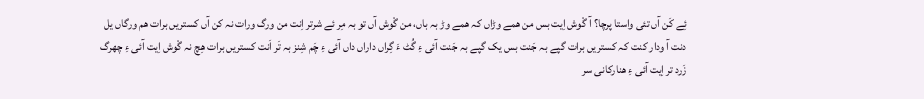ئِے کَن آں تئی واستا پرچا؟ آ گْوش اِیت بس من ھمے وڑاں کہ ھمے وڑ بہ باں، من گْوش آں تو بہ مِر ئے شرتر اِنت من ورگ ورات نہ کن آں کستریں برات ھم ورگاں یل دنت آ ودار کنت کہ کستریں برات گپے بہ جَنت بس یک گپے بہ جَنت آئی ءِ گُٹ ءَ گِراں داراں داں آئی ءِ چَم شِنز بہ تَر اَنت کستریں برات ھِچ نہ گْوش اِیت آئی ءِ چھرگ زَرد تر اِیت آئی ءِ ھنارکانی سر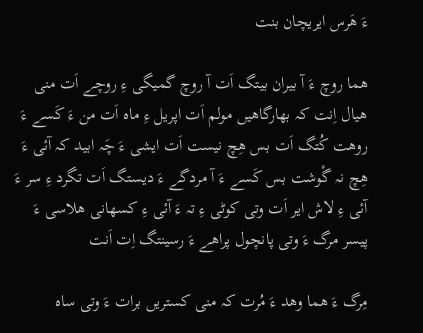ءَ ھَرس ایریچان بنت

ھما روچ ءَ آ بیران بیتگ اَت آ روچ گمیگی ءِ روچے اَت منی ھیال اِنت کہ بھارگاھیں مولم اَت اپریل ءِ ماہ اَت من ءَ کَسے ءَ روھت کُتگ اَت بس ھِچ نیست اَت ایشی ءَ چَہ ابید کہ آئی ءَ ھِچ نہ گْوشت بس کَسے ءَ آ مردگے ءَ دیستگ اَت تگرد ءِ سر ءَ آئی ءِ لاش ایر اَت وتی کوٹی ءِ تہ ءَ آئی ءِ کسھانی ھلاسی ءَ پیسر مرگ ءَ وتی پانچول پراھے ءَ رسینتگ اِت اَنت

مِرگ ءَ ھما وھد ءَ مُرت کہ منی کستریں برات ءَ وتی ساہ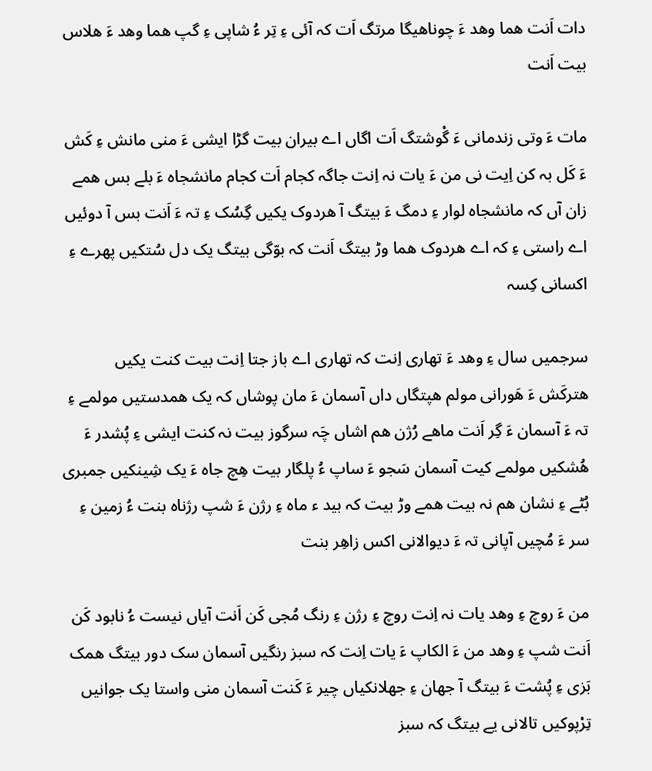دات اَنت ھما وھد ءَ چوناھیگا مرتگ اَت کہ آئی ءِ تِر ءُ شاپی ءِ گپ ھما وھد ءَ ھلاس بیت اَنت

مات ءَ وتی زندمانی ءَ گْوشتگ اَت اگاں اے بیران بیت گڑا ایشی ءَ منی مانش ءِ کَش ءَ کَل بہ کن اِیت نی من ءَ یات نہ اِنت جاگہ کجام اَت کجام مانشجاہ ءَ بلے بس ھمے زان آں کہ مانشجاہ لوار ءِ دمگ ءَ بیتگ آ ھردوک یکیں گِسُک ءِ تہ ءَ اَنت بس آ دوئیں اے راستی ءِ کہ اے ھردوک ھما وڑ بیتگ اَنت کہ بوّگی بیتگ یک دل سُتکیں پھرے ءِ اکسانی کِسہ

سرجمیں سال ءِ وھد ءَ تھاری اِنت کہ تھاری اے باز جتا اِنت بیت کنت یکیں ھترکَش ءَ ھَورانی مولم ھپتگاں داں آسمان ءَ مان پوشاں کہ یک ھمدستیں مولمے ءِ تہ ءَ آسمان ءَ گِر اَنت ماھے رُژن ھم اشاں چَہ سرگوز بیت نہ کنت ایشی ءِ پُشدر ءَ ھُشکیں مولمے کیت آسمان سَجو ءَ ساپ ءُ پلگار بیت ھِچ جاہ ءَ یک شِینکیں جمبری بُٹے ءِ نشان ھم نہ بیت ھمے وڑ بیت کہ بید ء ماہ ءِ رژن ءَ شپ رژناہ بنت ءُ زمین ءِ سر ءَ مُچیں آپانی تہ ءَ دیوالانی اکس زاھِر بنت

من ءَ روچ ءِ وھد یات نہ اِنت روچ ءِ رژن ءِ رنگ مُجی کَن اَنت آیاں نیست ءُ نابود کَن اَنت شپ ءِ وھد من ءَ الکاپ ءَ یات اِنت کہ سبز رنگیں آسمان سک دور بیتگ ھمک بَزی ءِ پُشت ءَ بیتگ آ جھان ءِ جھلانکیاں چیر ءَ کَنت آسمان منی واستا یک جوانیں تِرْپوکیں تالانی یے بیتگ کہ سبز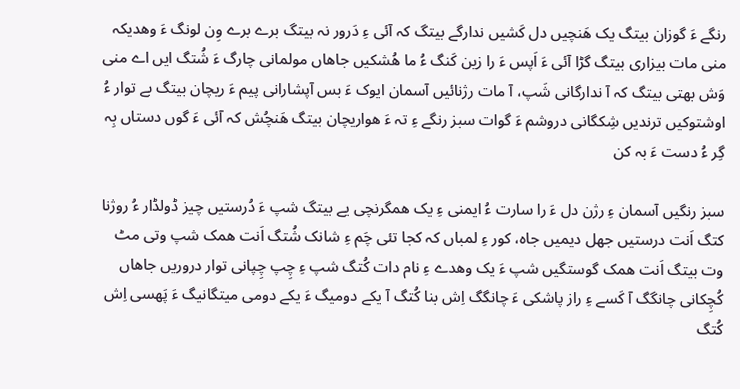رنگے ءَ گوزان بیتگ یک ھَنچیں دل کَشیں ندارگے بیتگ کہ آئی ءِ دَرور نہ بیتگ برے برے وِن لونگ ءَ وھدیکہ منی مات بیزاری بیتگ گڑا آئی ءَ اَپس ءَ را زین کَنگ ءُ ما ھُشکیں جاھاں مولمانی چارگ ءَ شُتگ ایں اے منی وَش بھتی بیتگ کہ آ ندارگانی شَپ، آ مات رژنائیں آسمان ایوک ءَ بس آپشارانی پیم ءَ ریچان بیتگ بے توار ءُ اوشتوکیں ترندیں شِکگانی دروشم ءَ گوات سبز رنگے ءِ تہ ءَ ھواریچان بیتگ ھَنچُش کہ آئی ءَ گوں دستاں بِہ گِر ءُ دست ءَ بہ کن

سبز رنگیں آسمان ءِ رژن دل ءَ را سارت ءُ ایمنی ءِ یک ھمگرنچی یے بیتگ شپ ءَ دُرستیں چیز ڈولڈار ءُ روژنا کتگ اَنت درستیں جھل دیمیں جاہ، کور ءِ لمباں کہ کجا تئی چَم ءِ شانک شُتگ اَنت ھمک شپ وتی مٹ وت بیتگ اَنت ھمک گوستگیں شپ ءَ یک وھدے ءِ نام دات کُتگ شپ ءِ چِپ چِپانی توار دروریں جاھاں کُچِکانی چانگگ آ کَسے ءِ راز پاشکی ءَ چانگگ اِش بنا کُتگ آ یکے دومیگ ءَ یکے دومی میتگانیگ ءَ پَھسی اِش کُتگ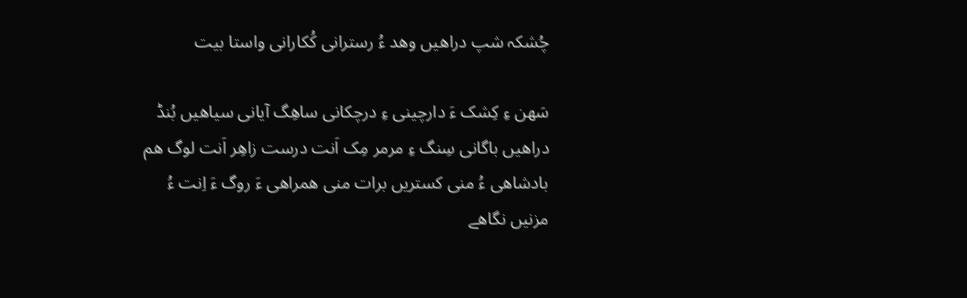چُشکہ شپ دراھیں وھد ءُ رسترانی کُکارانی واستا بیت

سَھن ءِ کِشک ءَ دارچینی ءِ درچکانی ساھِگ آیانی سیاھیں بُنڈ دراھیں باگانی سِنگ ءِ مرمر مِک اَنت درست زاھِر اَنت لوگ ھم بادشاھی ءُ منی کستریں برات منی ھمراھی ءَ روگ ءَ اِنت ءُ مزنیں نگاھے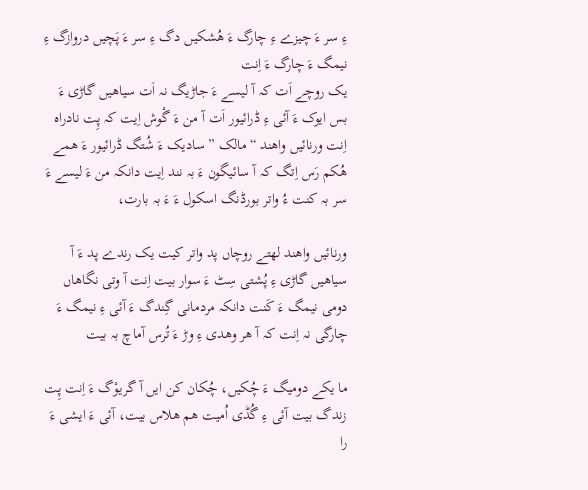ءِ سر ءَ چیزے ءِ چارگ ءَ ھُشکیں دگ ءِ سر ءَ پَچیں دروازگ ءِ نیمگ ءَ چارگ ءَ اِنت
یک روچے اَت کہ آ لیسے ءَ جاڑیگ نہ اَت سیاھیں گاڑی ءَ بس ایوک ءَ آئی ءِ ڈرائیور اَت آ من ءَ گْوش اِیت کہ پِت نادراہ اِنت ورنائیں واھند “مالک ” سادیک ءَ شُتگ ڈرائیور ءَ ھمے ھُکم رَس اِتگ کہ آ سائیگون ءَ بہ نند اِیت دانکہ من ءَ لیسے ءَ سر بہ کنت ءُ واتر بورڈنگ اسکول ءَ ءَ بہ بارت،

ورنائیں واھند لھتے روچاں پد واتر کیت یک رندے پد ءَ آ سیاھیں گاڑی ءِ پُشتی سِٹ ءَ سوار بیت اِنت آ وتی نگاھاں دومی نیمگ ءَ کَنت دانکہ مردمانی گِندگ ءَ آئی ءِ نیمگ ءَ چارگی نہ اِنت کہ آ ھر وھدی ءِ وڑ ءَ تُرس آماچ بہ بیت

ما یکے دومیگ ءَ چُکیں، چُکان کن ایں آ گریوْگ ءَ اِنت پِت زندگ بیت آئی ءِ گُڈی اُمیت ھم ھلاس بیت، آئی ءَ ایشی ءَ را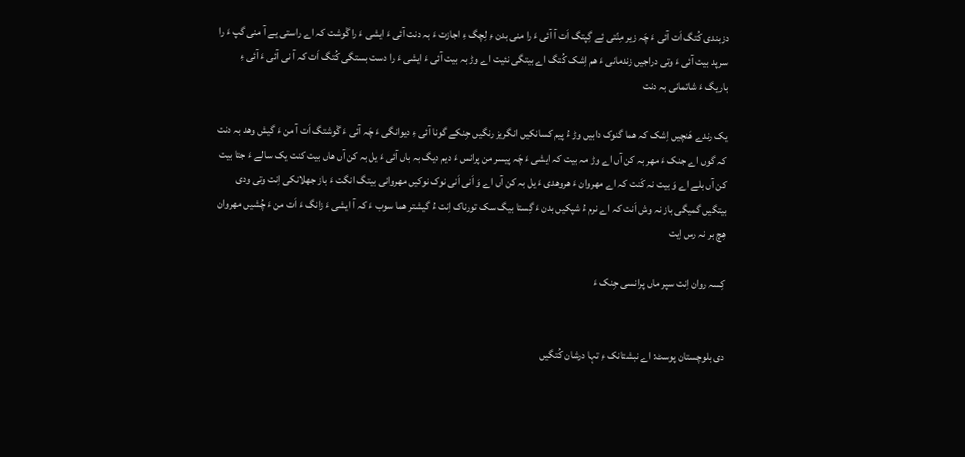دزبندی کُتگ اَت آئی ءَ چَہ زیر مِنّتی ئِے گِپتگ اَت آ آئی ءَ را منی بدن ءِ لِچگ ءِ اجازت ءَ بہ دنت آئی ءَ ایشی ءَ را گْوشت کہ اے راستی یے آ منی گپ ءَ را سرپد بیت آئی ءَ وتی دراجیں زندمانی ءَ ھم اِشک کُتگ اے بیتگی نئیت اے وڑ بہ بیت آئی ءَ ایشی ءَ را دست بستگی کُتگ اَت کہ آ نی آئی ءَ آئی ءِ باریگ ءَ شاتمانی بہ دنت

یک رندے ھَنچیں اِشک کہ ھما گنوک دابیں وڑ ءُ پیم کسانکیں انگریز رنگیں جِنکے گونا آئی ءِ دیوانگی ءَ چَہ آئی ءَ گْوشتگ اَت آ من ءَ گیش وھد بہ دنت کہ گوں اے جنک ءَ مھر بہ کن آں اے وڑ مہ بیت کہ ایشی ءَ چَہ پیسر من پرانس ءَ دیم دیگ بہ باں آئی ءَ یل بہ کن آں ھاں بیت کنت یک سالے ءَ جتا بیت کن آں بلے اے وَ بیت نہ کَنت کہ اے مھروان ءَ ھروھدی ءَ یل بہ کن آں اے وَ اَنی اَنی نوک نوکیں مھروانی بیتگ انگت ءَ باز جھلانکی اِنت وتی ودی بیتگیں گمیگی باز نہ وش اَنت کہ اے نرم ءُ شپکیں بدن ءَ گِستا بیگ سک تورناک اِنت ءُ گیشتر ھما سوب ءَ کہ آ ایشی ءَ زانگ ءَ اَت من ءَ چُشیں مھروان ھِچ بر نہ رس اِیت

کِسہ روان اِنت سپر ماں پرانسی جِنک ءَ


دی بلوچستان پوسٹ: اے نبشتانک ءِ تہا درشان کُتگیں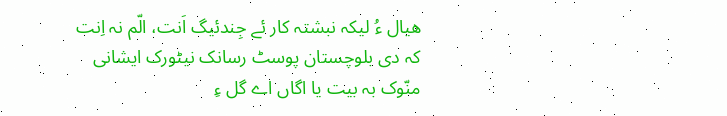ھیال ءُ لیکہ نبشتہ کار ئے جِندئیگ اَنت، الّم نہ اِنت کہ دی بلوچستان پوسٹ رسانک نیٹورک ایشانی منّوک بہ بیت یا اگاں اے گل ءِ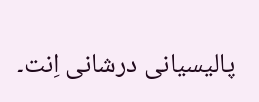پالیسیانی درشانی اِنت۔